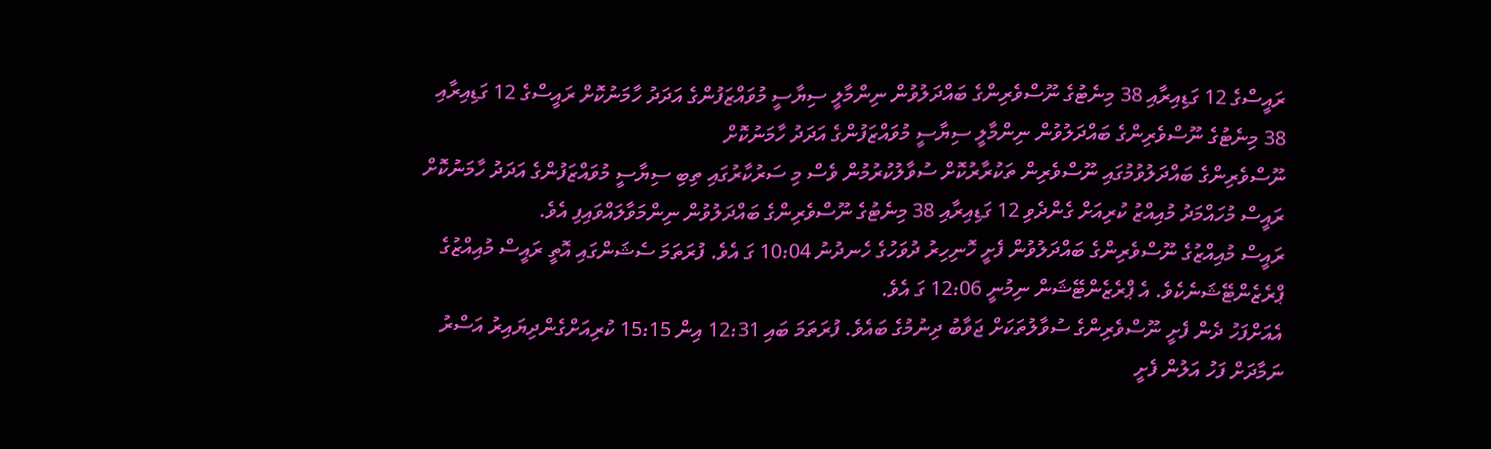ރައީސްގެ 12 ގަޑިއިރާއި 38 މިނެޓުގެ ނޫސްވެރިންގެ ބައްދަލުވުން ނިންމާލީ ސިޔާސީ މުވައްޒަފުންގެ އަދަދު ހާމަނުކޮށް ރައީސްގެ 12 ގަޑިއިރާއި 38 މިނެޓުގެ ނޫސްވެރިންގެ ބައްދަލުވުން ނިންމާލީ ސިޔާސީ މުވައްޒަފުންގެ އަދަދު ހާމަނުކޮށް
ނޫސްވެރިންގެ ބައްދަލުވުމުގައި ނޫސްވެރިން ތަކުރާރުކޮށް ސުވާލުކުރުމުން ވެސް މި ސަރުކާރުގައި ތިބި ސިޔާސީ މުވައްޒަފުންގެ އަދަދު ހާމަނުކޮށް ރައީސް މުހައްމަދު މުއިއްޒު ކުރިއަށް ގެންދެވި 12 ގަޑިއިރާއި 38 މިނެޓުގެ ނޫސްވެރިންގެ ބައްދަލުވުން ނިންމަވާލައްވައިފި އެވެ.
ރައީސް މުއިއްޒުގެ ނޫސްވެރިންގެ ބައްދަލުވުން ފެށީ ހޮނިހިރު ދުވަހުގެ ހެނދުނު 10:04 ގަ އެވެ. ފުރަތަމަ ސެޝަންގައި އޮތީ ރައީސް މުއިއްޒުގެ ޕްރެޒެންޓޭޝަނެކެވެ. އެ ޕްރެޒެންޓޭޝަން ނިމުނީ 12:06 ގަ އެވެ.
އެއަށްފަހު ދެން ފެށީ ނޫސްވެރިންގެ ސުވާލުތަކަށް ޖަވާބު ދިނުމުގެ ބައެވެ. ފުރަތަމަ ބައި 12:31 އިން 15:15 ކުރިއަށްގެންދިޔައިރު އަސްރު ނަމާދަށް ފަހު އަލުން ފެށީ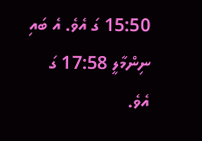15:50 ގަ އެވެ. އެ ބައި ނިންމާލީ 17:58 ގަ އެވެ.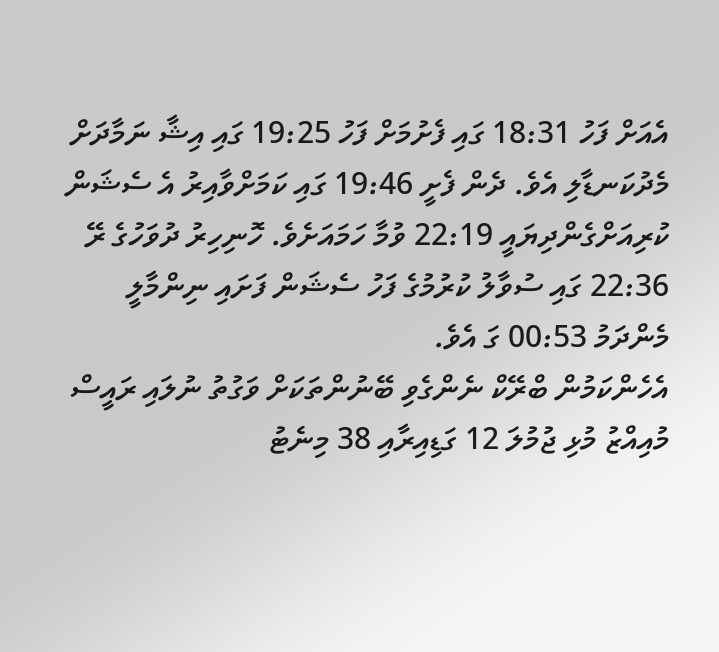އެއަށް ފަހު 18:31 ގައި ފެށުމަށް ފަހު 19:25 ގައި އިޝާ ނަމާދަށް މެދުކަނޑާލި އެވެ. ދެން ފެށީ 19:46 ގައި ކަމަށްވާއިރު އެ ސެޝަން ކުރިއަށްގެންދިޔައީ 22:19 ވުމާ ހަމައަށެވެ. ހޮނިހިރު ދުވަހުގެ ރޭ 22:36 ގައި ސުވާލު ކުރުމުގެ ފަހު ސެޝަން ފަށައި ނިންމާލީ މެންދަމު 00:53 ގަ އެވެ.
އެހެންކަމުން ބްރޭކް ނެންގެވި ބޭނުންތަކަށް ވަގުތު ނުލައި ރައީސް މުއިއްޒު މުޅި ޖުމުލަ 12 ގަޑިއިރާއި 38 މިނެޓު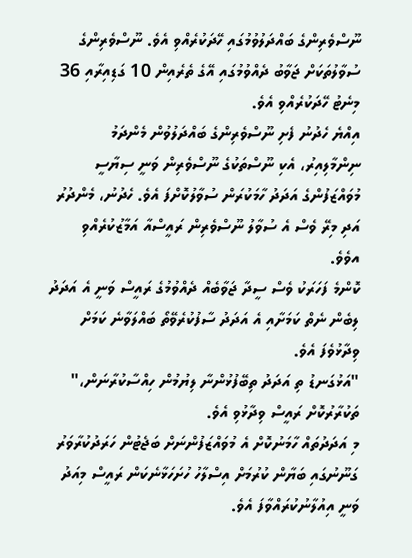ނޫސްވެރިންގެ ބައްދަލުވުމުގައި ހޭދަކުރެއްވި އެވެ. ނޫސްވެރިންގެ ސުވާލުތަކަށް ޖަވާބު ދެއްވުމުގައި އޭގެ ތެރެއިން 10 ގަޑިއިރާއި 36 މިނެޓު ހޭދަކުރެއްވި އެވެ.
އިއްޔެ ހެދުނު ފެށި ނޫސްވެރިންގެ ބައްދަލުވުން މެންދަމު ނިންމާލިއިރު، އެކި ނޫސްތަކުގެ ނޫސްވެރިން ވަނީ ސިޔާސީ މުވައްޒަފުންގެ އަދަދު ހާމަކުރަން ސުވާލުކޮށްފަ އެވެ. ހެދުނު، މެންދުރު އަދި މިރޭ ވެސް އެ ސުވާލު ނޫސްވެރިން ރައީސްއާ އަމާޒުކުރެއްވި އވެވެ.
ކޮންމެ ފަހަރަކު ވެސް ސީދާ ޖަވާބެއް ދެއްވުމުގެ ރައީސް ވަނީ އެ އަދަދު ލިބެން ނެތް ކަމަށާއި އެ އަދަދު ސާފުކުރެވޭތޯ ބައްލަވާނެ ކަމަށް ވިދާޅުވެފަ އެވެ.
"އަޅުގަނޑު ތި އަދަދު ތިބޭފުޅުންނާ ލިޔުމުން ހިއްސާކުރާނަން،" ތަކުރާރުކޮށް ރައީސް ވިދާޅުވި އެވެ.
މި އަދަދުތައް ހާމަނުކޮށް އެ މުވައްޒަފުންނަށް ބަޖެޓުން ހަރަދުކުރާވަރު ގަނޫނުގައި ބަޔާން ކުރުމަށް އިސްލާހު ހުށަހަޅާނެކަން ރައީސް މިއަދު ވަނީ އިއުލާނުކުރައްވާފަ އެވެ.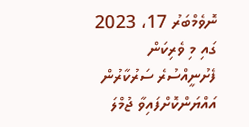ނޮވެމްބަރު 17، 2023 ގައި މި ވެރިކަން ފެށުނީއްސުރެ ސަރުކާރުން އައްޔަންކޮށްފައިވާ ޖުމްލަ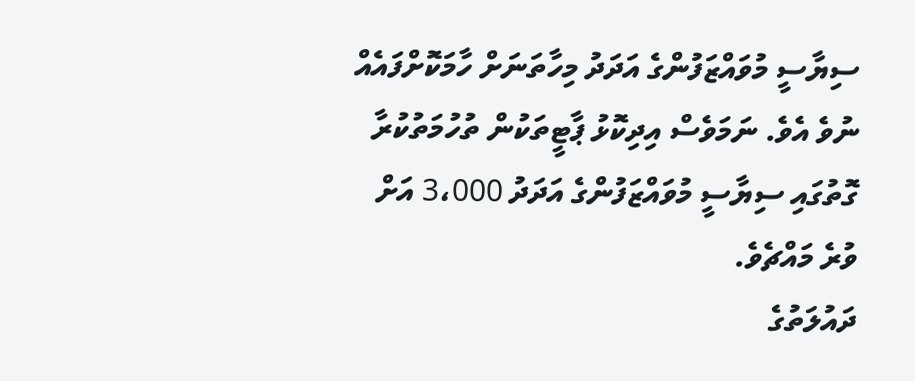ސިޔާސީ މުވައްޒަފުންގެ އަދަދު މިހާތަނަށް ހާމަކޮށްފައެއް ނުވެ އެވެ. ނަމަވެސް އިދިކޮޅު ޕާޓީތަކުން ތުހުމަތުކުރާ ގޮތުގައި ސިޔާސީ މުވައްޒަފުންގެ އަދަދު 3،000 އަށް ވުރެ މައްޗެވެ.
ދައުލަތުގެ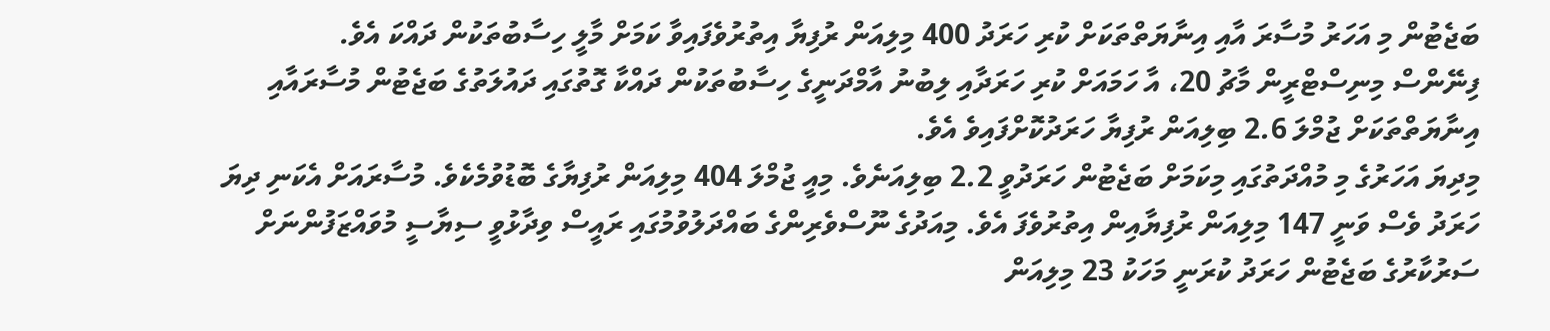ބަޖެޓުން މި އަހަރު މުސާރަ އާއި އިނާޔަތްތަކަށް ކުރި ހަރަދު 400 މިލިއަން ރުފިޔާ އިތުރުވެފައިވާ ކަމަށް މާލީ ހިސާބުތަކުން ދައްކަ އެވެ.
ފިނޭންސް މިނިސްޓްރީން މާޗު 20، އާ ހަމައަށް ކުރި ހަރަދާއި ލިބުނު އާމްދަނީގެ ހިސާބުތަކުން ދައްކާ ގޮތުގައި ދައުލަތުގެ ބަޖެޓުން މުސާރައާއި އިނާޔަތްތަކަށް ޖުމްލަ 2.6 ބިލިއަން ރުފިޔާ ހަރަދުކޮށްފައިވެ އެވެ.
މިދިޔަ އަހަރުގެ މި މުއްދަތުގައި މިކަމަށް ބަޖެޓުން ހަރަދުވީ 2.2 ބިލިއަނެވެ. މިއީ ޖުމްލަ 404 މިލިއަން ރުފިޔާގެ ބޮޑުވުމެކެވެ. މުސާރައަށް އެކަނި ދިޔަ ހަރަދު ވެސް ވަނީ 147 މިލިއަން ރުފިޔާއިން އިތުރުވެފަ އެވެ. މިއަދުގެ ނޫސްވެރިންގެ ބައްދަލުވުމުގައި ރައީސް ވިދާޅުވީ ސިޔާސީ މުވައްޒަފުންނަށް ސަރުކާރުގެ ބަޖެޓުން ހަރަދު ކުރަނީ މަހަކު 23 މިލިއަން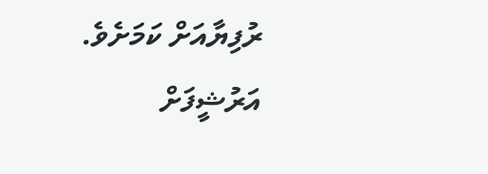ރުފިޔާއަށް ކަމަށެވެ.
އަރުޝީފަށް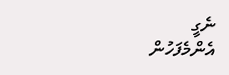ނެގީ
އެންމެފަހުން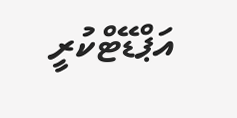އަޕްޑޭޓްކުރީ